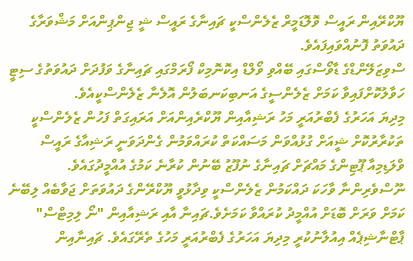ޔޫކްރޭއިން ރައީސް ވޮލޮޑަމީރް ޒެލެންސްކީ ޗައިނާގެ ރައީސް ޝީ ޖިންޕިންއަށް މަޝްވަރާގެ ދައުވަތު ފޮނުއްވައިފައެވެ.
ސްވިޒަލޭންޑްގެ ޑާވޯސްގައި ބޭއްވި ވޯލްޑް އިކޮނޮމިކް ފޯރަމްގައި ޗައިނާގެ ވަފުދަށް ދައުވަތުގެ ސިޓީ ހަވާލުކޮށްފައިވާ ކަމަށް ޒެލެންސީގެ އަނބިކަނބަލުން އޮލެނާ ޒެލެންސްކީއެވެ.
މިދިޔަ އަހަރުގެ ފެބްރުއަރީ މަހު ރަޝިއާއިން ޔޫކްރެއިންއަށް އަރައިގަތް ފަހުން ޒެލެންސްކީ ތަކުރާރުކޮށް ޝީއަށް ގުޅުއްވަން މަސައްކަތް ކުރައްވަމުން ގެންދަވަނީ ރަޝިއާގެ ރައީސް ވްލަޑިމިއާ ޕޫޓިންގެ މައްޗަށް ޗައިނާގެ ނުފޫޒު ބޭނުން ކުރާނެ ކަމުގެ އުއްމީދުގައެވެ.
ނޫސްވެރިންނާ ވާހަކަ ދައްކަމުން ޒެލެންސްކީ ވިދާޅުވީ ޔޫކްރޭންގެ ދައުވަތަށް ޖަވާބެއް ލިބޭނެ ކަމަށް ވަރަށް ބޮޑަށް އުއްމީދު ކުރައްވާ ކަމަށެވެ.ޗައިނާ އާއި ރަޝިއާއިން "ނޯ ލިމިޓްސް" ޕާޓްނާޝިޕެއް އިއުލާނުކުރީ މިދިޔަ އަހަރުގެ ފެބްރުއަރީ މަހުގެ ތެރޭގައެވެ. ޗައިނާއިން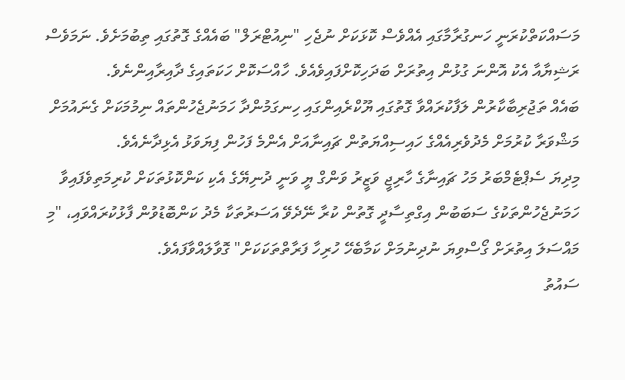މަސައްކަތްކުރަނީ ހަނގުރާމާގައި އެއްވެސް ކޮޅަކަށް ނުޖެހި "ނިއުޓްރަލް" ބައެއްގެ ގޮތުގައި ތިބުމަށެވެ. ނަމަވެސް ރަޝިޔާއާ އެކު އޮންނަ ގުޅުން އިތުރަށް ބަދަހިކޮށްފައިވެއެވެ. ހާއްސަކޮށް ހަކަތައިގެ ދާއިރާއިންނެވެ.
ބައެއް ތަޖުރިބާކާރުން ލަފާކުރައްވާ ގޮތުގައި ޔޫކްރެއިންގައި ހިނގަމުންދާ ހަމަނުޖެހުންތައް ނިމުމަކަށް ގެނައުމަށް މަޝްވަރާ ކުރުމަށް މެދުވެރިއެއްގެ ހައިސިއްޔަތުން ޗައިނާއަށް އެންމެ ފަހުން ފިޔަވަޅު އެޅިދާނެއެވެ.
މިދިޔަ ސެޕްޓެމްބަރު މަހު ޗައިނާގެ ހާރިޖީ ވަޒީރު ވަންގް ޔީ ވަނީ ދުނިޔޭގެ އެކި ކަންކޮޅުތަކަށް ކުރިމަތިވެފައިވާ ހަމަނުޖެހުންތަކުގެ ސަބަބުން އިގްތިސާދީ ގޮތުން ކުރާ ނޭދެވޭ އަސަރުތަކާ މެދު ކަންބޮޑުވުން ފާޅުކުރައްވައި، "މި މައްސަލަ އިތުރަށް ގޯސްވިޔަ ނުދިނުމަށް ކަމާބެހޭ ހުރިހާ ފަރާތްތަކަކަށް" ގޮވާލައްވާފައެވެ.
ސައުތު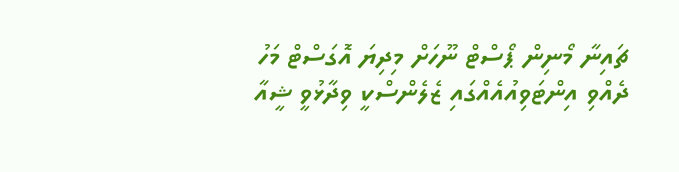ޗައިނާ މޯނިން ޕޯސްޓް ނޫހަށް މިދިޔަ އޮގަސްޓް މަހު ދެއްވި އިންޓަވިއުއެއްގައި ޒެލެންސްކީ ވިދާޅުވީ ޝީއާ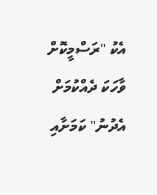އެކު "ރަސްމީކޮށް ވާހަކަ ދެއްކުމަށް އެދުނު" ކަމަށާއި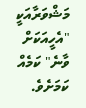މަޝްވަރާއަކީ "އެހީއަކަށް ވާނެ" ކަމެއް ކަމަށެވެ.